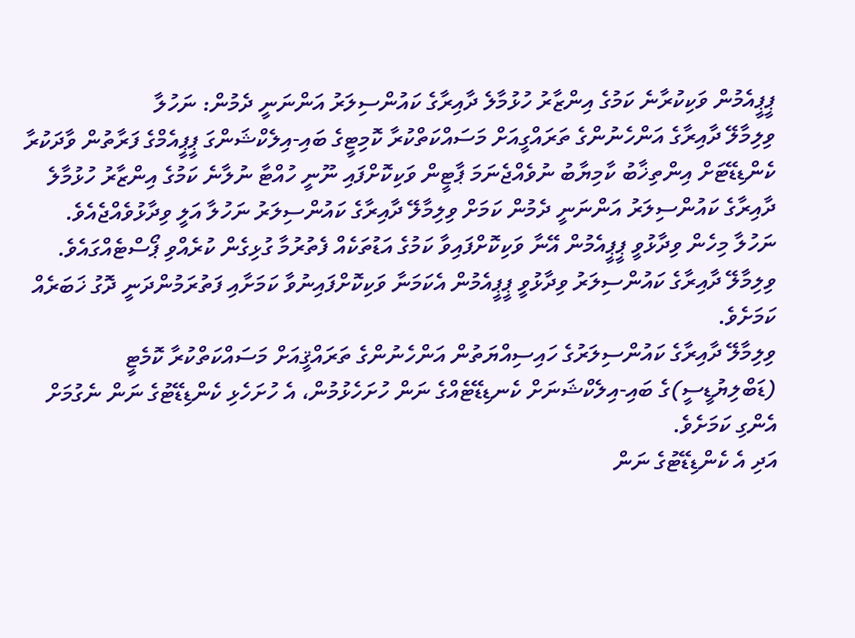ޕީޕީއެމުން ވަކިކުރާނެ ކަމުގެ އިންޒާރު ހުޅުމާލެ ދާއިރާގެ ކައުންސިލަރު އަންނަނީ ދެމުން: ނަހުލާ
ވިލިމާލޭ ދާއިރާގެ އަންހެނުންގެ ތަރައްގީއަށް މަސައްކަތްކުރާ ކޮމިޓީގެ ބައި-އިލެކްޝަންގަ ޕީޕީއެމްގެ ފަރާތުން ވާދަކުރާ ކެންޑިޑޭޓަށް އިންތިޚާބު ކާމިޔާބު ނުވެއްޖެނަމަ ޕާޓީން ވަކިކޮށްފައި ނޫނީ ހުއްޓާ ނުލާނެ ކަމުގެ އިންޒާރު ހުޅުމާލެ ދާއިރާގެ ކައުންސިލަރު އަންނަނީ ދެމުން ކަމަށް ވިލިމާލޭ ދާއިރާގެ ކައުންސިލަރު ނަހުލާ އަލީ ވިދާޅުވެއްޖެއެވެ.
ނަހުލާ މިހެން ވިދާޅުވީ ޕީޕީއެމުން އޭނާ ވަކިކޮށްފައިވާ ކަމުގެ އަޑުތަކެއް ފެތުރުމާ ގުޅިގެން ކުރެއްވި ޕޯސްޓެއްގައެވެ.
ވިލިމާލޭ ދާއިރާގެ ކައުންސިލަރު ވިދާޅުވީ ޕީޕީއެމުން އެކަމަނާ ވަކިކޮށްފައިނުވާ ކަމަށާއި ފަތުރަމުންދަނީ ދޮގު ޚަބަރެއް ކަމަށެވެ.
ވިލިމާލޭ ދާއިރާގެ ކައުންސިލަރުގެ ހައިސިއްޔަތުން އަންހެނުންގެ ތަރައްޤީއަށް މަސައްކަތްކުރާ ކޮމެޓީ (ޑަބްލިޔުޑީސީ)ގެ ބައި-އިލެކްޝަނަށް ކެނޑިޑޭޓެއްގެ ނަން ހުށަހެޅުމުން، އެ ހުށަހެޅި ކެންޑިޑޭޓުގެ ނަން ނެގުމަށް އެންގި ކަމަށެވެ.
އަދި އެ ކެންޑިޑޭޓުގެ ނަން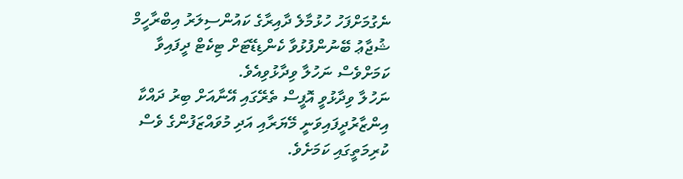ނެގުމަށްފަހު ހުޅުމާލެ ދާއިރާގެ ކައުންސިލަރު އިބްރާހީމް ޝުޖާޢު ބޭނުންފުޅުވާ ކެންޑިޑޭޓަށް ޓިކެޓް ދީފައިވާ ކަމަށްވެސް ނަހުލާ ވިދާޅުވިއެވެ.
ނަހުލާ ވިދާޅުވީ އޮފީސް ތެރޭގައި އޭނާއަށް ބިރު ދައްކާ އިންޒާރުދީފައިވަނީ މޭޔަރާއި އަދި މުވައްޒަފުންގެ ވެސް ކުރިމަތީގައި ކަމަށެވެ.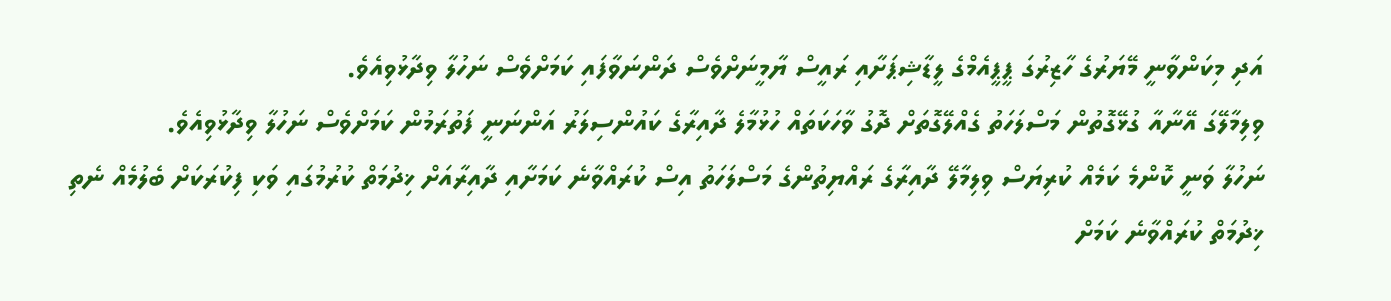އަދި މިކަންވާނީ މޭޔަރުގެ ހާޒިރުގަ ޕީޕީއެމްގެ ލީޑާޝިޕަށާއި ރައީސް ޔާމީނަށްވެސް ދަންނަވާފައި ކަމަށްވެސް ނަހުލާ ވިދާޅުވިއެވެ.
ވިލިމާލޭގަ އޭނާއާ ގުޅޭގޮތުން މަސްލަހަތު ގެއްލޭގޮތަށް ދޮގު ވާހަކަތައް ހުޅުމާލެ ދާއިރާގެ ކައުންސިލަރު އަންނަނީ ފަތުރަމުން ކަމަށްވެސް ނަހުލާ ވިދާޅުވިއެވެ.
ނަހުލާ ވަނީ ކޮންމެ ކަމެއް ކުރިޔަސް ވިލިމާލޭ ދާއިރާގެ ރައްޔިތުންގެ މަސްލަހަތު އިސް ކުރައްވާނެ ކަމަށާއި ދާއިރާއަށް ޚިދުމަތް ކުރުމުގައި ވަކި ފިކުރަކަށް ބެލުމެއް ނެތި ޚިދުމަތް ކުރައްވާނެ ކަމަށް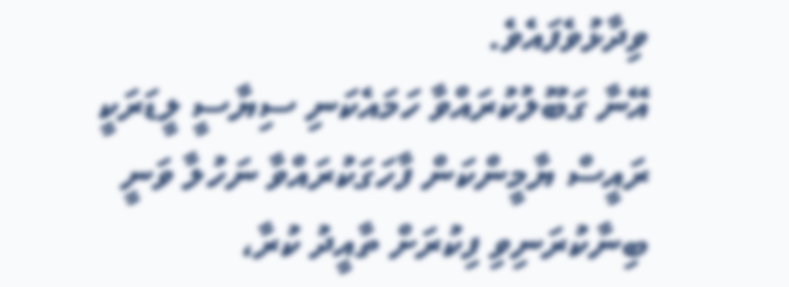ވިދާޅުވެފައެވެ.
އޭނާ ގަބޫލުކުރައްވާ ހަމައެކަނި ސިޔާސީ ލީޑަރަކީ ރައީސް ޔާމީންކަން ފާހަގަކުރައްވާ ނަހުލާ ވަނީ ބިނާކުރަނިވި ފިކުރަށް ތާއީދު ކުރާ،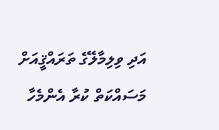އަދި ވިލިމާލޭގެ ތަރައްޤީއަށް މަސައްކަތް ކުރާ އެންމެހާ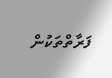ފަރާތްތަކުން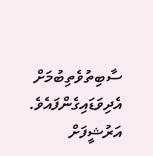ސާބިތުވެތިބުމަށް އެދިވަޑައިގެންފައެވެ.
އަރުޝީފަށް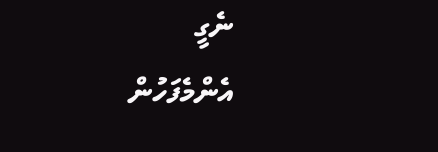ނެގީ
އެންމެފަހުން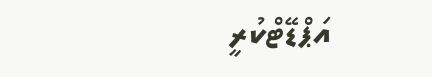އަޕްޑޭޓްކުރީ